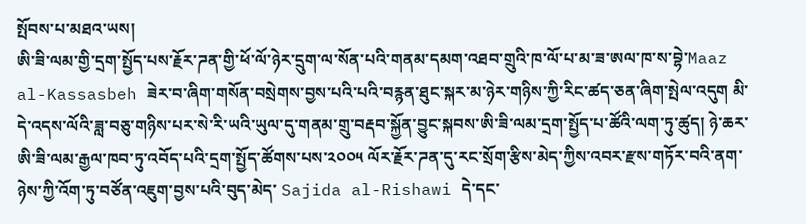སྤོབས་པ་མཐའ་ཡས།
ཨི་ཟི་ལམ་གྱི་དྲག་སྤྱོད་པས་རྗོར་ཌན་གྱི་ཕོ་ལོ་ཉེར་དྲུག་ལ་སོན་པའི་གནམ་དམག་འཐབ་གྲུའི་ཁ་ལོ་པ་མ་ཟ་ཨལ་ཁ་ས་བྷེ་Maaz al-Kassasbeh ཟེར་བ་ཞིག་གསོན་བསྲེགས་བྱས་པའི་པའི་བརྙན་ཐུང་སྐར་མ་ཉེར་གཉིས་ཀྱི་རིང་ཚད་ཅན་ཞིག་སྤེལ་འདུག མི་དེ་འདས་ལོའི་ཟླ་བཅུ་གཉིས་པར་སེ་རི་ཡའི་ཡུལ་དུ་གནམ་གྲུ་བརྡབ་སྐྱོན་བྱུང་སྐབས་ཨི་ཟི་ལམ་དྲག་སྤྱོད་པ་ཚོའི་ལག་ཏུ་ཚུད། ཉེ་ཆར་ཨི་ཟི་ལམ་རྒྱལ་ཁབ་ཏུ་འབོད་པའི་དྲག་སྤྱོད་ཚོགས་པས་༢༠༠༥ ལོར་རྗོར་ཌན་དུ་རང་སྲོག་རྩིས་མེད་ཀྱིས་འབར་རྫས་གཏོར་བའི་ནག་ཉེས་ཀྱི་འོག་ཏུ་བཙོན་འཇུག་བྱས་པའི་བུད་མེད་ Sajida al-Rishawi དེ་དང་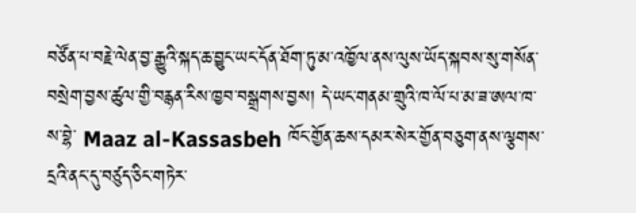བཙོན་པ་བརྗེ་ལེན་བྱ་རྒྱུའི་སྐད་ཆ་བྱུང་ཡང་དོན་ཐོག་ཏུ་མ་འཁྱོལ་ནས་ལུས་ཡོད་སྐབས་སུ་གསོན་བསྲེག་བྱས་ཚུལ་གྱི་བརྙན་རིས་ཁྱབ་བསྒྲགས་བྱས། དེ་ཡང་གནམ་གྲུའི་ཁ་ལོ་པ་མ་ཟ་ཨལ་ཁ་ས་བྷེ་ Maaz al-Kassasbeh ཁོང་གྱོན་ཆས་དམར་སེར་གྱོན་བཅུག་ནས་ལྕགས་དྲའི་ནང་དུ་བཙུད་ཅིང་གཏེར་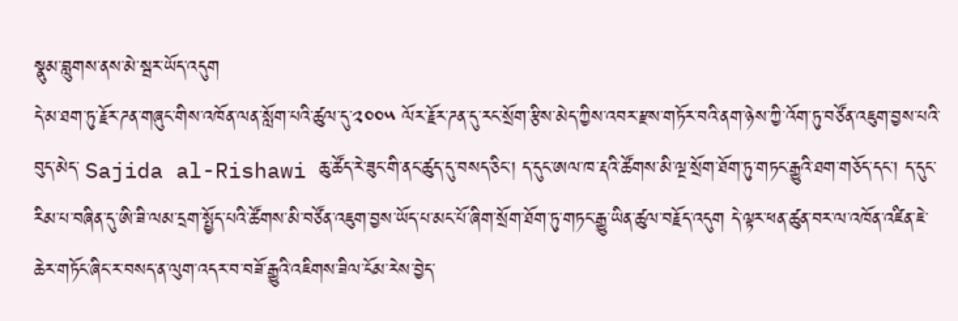སྣུམ་བླུགས་ནས་མེ་སྦར་ཡོད་འདུག
དེ་མ་ཐག་ཏུ་རྗོར་ཌན་གཞུང་གིས་འཁོན་ལན་སློག་པའི་ཚུལ་དུ་༢༠༠༥ ལོར་རྗོར་ཌན་དུ་རང་སྲོག་རྩིས་མེད་ཀྱིས་འབར་རྫས་གཏོར་བའི་ནག་ཉེས་ཀྱི་འོག་ཏུ་བཙོན་འཇུག་བྱས་པའི་བུད་མེད་ Sajida al-Rishawi ཆུ་ཚོད་རེ་ཟུང་གི་ནང་ཚུད་དུ་བསད་ཅིང་། ད་དུང་ཨལ་ཁ་རྡའི་ཚོགས་མི་ལྔ་སྲོག་ཐོག་ཏུ་གཏང་རྒྱུའི་ཐག་གཅོད་དང་། ད་དུང་རིམ་པ་བཞིན་དུ་ཨི་ཟི་ལམ་དྲག་སྤྱོད་པའི་ཚོགས་མི་བཙོན་འཇུག་བྱས་ཡོད་པ་མང་པོ་ཞིག་སྲོག་ཐོག་ཏུ་གཏང་རྒྱུ་ཡིན་ཚུལ་བརྗོད་འདུག དེ་ལྟར་ཕན་ཚུན་བར་ལ་འཁོན་འཛིན་ཇེ་ཆེར་གཏོང་ཞིང་ར་བསད་ན་ལུག་འདར་བ་བཟོ་རྒྱུའི་འཇིགས་ཟིལ་ངོམ་རེས་བྱེད་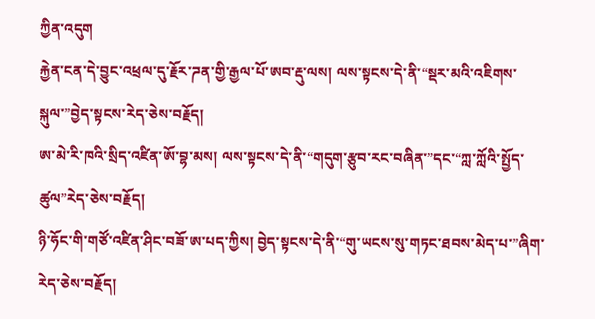ཀྱིན་འདུག
རྐྱེན་ངན་དེ་བྱུང་འཕྲལ་དུ་རྗོར་ཌན་གྱི་རྒྱལ་པོ་ཨབ་རྡུ་ལས། ལས་སྟངས་དེ་ནི་“སྡར་མའི་འཇིགས་སྐུལ་”བྱེད་སྟངས་རེད་ཅེས་བརྗོད།
ཨ་མེ་རི་ཁའི་སྲིད་འཛིན་ཨོ་བྷ་མས། ལས་སྟངས་དེ་ནི་“གདུག་རྩུབ་རང་བཞིན་”དང་“ཀླ་ཀློའི་སྤྱོད་ཚུལ”རེད་ཅེས་བརྗོད།
ཉི་ཧོང་གི་གཙོ་འཛིན་ཤིང་བཟོ་ཨ་པད་ཀྱིས། བྱེད་སྟངས་དེ་ནི་“གུ་ཡངས་སུ་གཏང་ཐབས་མེད་པ་”ཞིག་རེད་ཅེས་བརྗོད།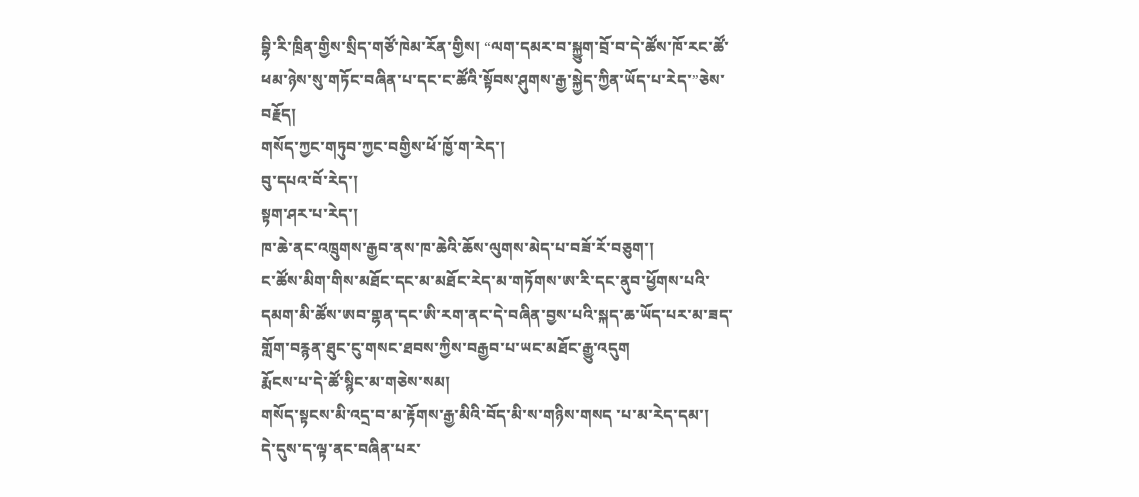བྷི་རི་ཁྲིན་གྱིས་སྲིད་གཙོ་ཁེམ་རོན་གྱིས། “ལག་དམར་བ་སྐྱུག་བྲོ་བ་དེ་ཚོས་ཁོ་རང་ཚོ་ཕམ་ཉེས་སུ་གཏོང་བཞིན་པ་དང་ང་ཚོའི་སྟོབས་ཤུགས་རྒྱ་སྐྱེད་ཀྱིན་ཡོད་པ་རེད་”ཅེས་བརྗོད།
གསོད་ཀྱང་གཏུབ་ཀྱང་བགྱིས་ཕོ་ཁྱོ་ག་རེད་།
བུ་དཔའ་བོ་རེད་།
སྟག་ཤར་པ་རེད་།
ཁ་ཆེ་ནང་འཁྲུགས་རྒྱབ་ནས་ཁ་ཆེའི་ཆོས་ལུགས་མེད་པ་བཟོ་རོ་བཅུག་།
ང་ཚོས་མིག་གིས་མཐོང་དང་མ་མཐོང་རེད་མ་གཏོགས་ཨ་རི་དང་ནུབ་ཕྱོགས་པའི་དམག་མི་ཚོས་ཨབ་གྷན་དང་ཨི་རག་ནང་དེ་བཞིན་བྱས་པའི་སྐད་ཆ་ཡོད་པར་མ་ཟད་གློག་བརྙན་ཐུང་ངུ་གསང་ཐབས་ཀྱིས་བརྒྱབ་པ་ཡང་མཐོང་རྒྱུ་འདུག
རྨོངས་པ་དེ་ཚོ་སྙིང་མ་གཅེས་སམ།
གསོད་སྟངས་མི་འདྲ་བ་མ་རྟོགས་རྒྱ་མིའི་བོད་མི་ས་གཉིས་གསད ་པ་མ་རེད་དམ་།
དེ་དུས་ད་ལྟ་ནང་བཞིན་པར་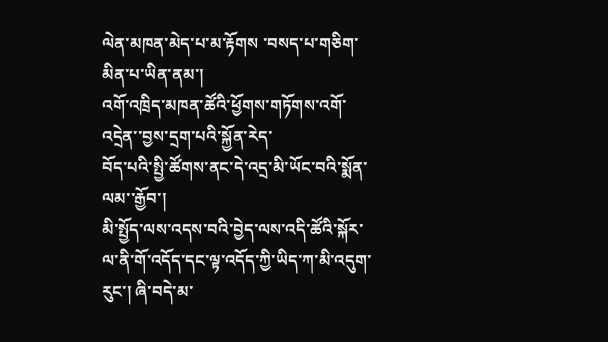ལེན་མཁན་མེད་པ་མ་རྟོགས ་བསད་པ་གཅིག་མིན་པ་ཡིན་ནམ་།
འགོ་འཁྲིད་མཁན་ཚོའི་ཕྱོགས་གཏོགས་འགོ་འདྲེན་་བྱས་དྲག་པའི་སྐྱོན་རེད་
བོད་པའི་སྤྱི་ཚོགས་ནང་དེ་འདྲ་མི་ཡོང་བའི་སྨོན་ལམ་་རྒྱོབ་།
མི་སྤྱོད་ལས་འདས་བའི་བྱེད་ལས་འདི་ཚོའི་སྐོར་ལ་ནི་གོ་འདོད་དང་ལྟ་འདོད་ཀྱི་ཡིད་ཀ་མི་འདུག་རུང་། ཞི་བདེ་མ་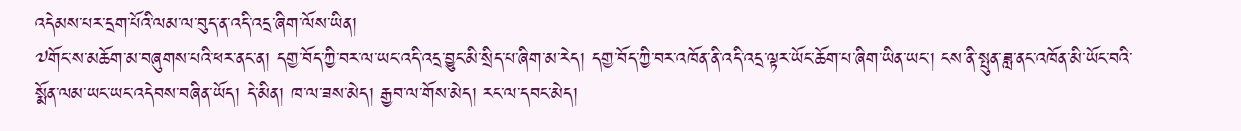འདེམས་པར་དྲག་པོའི་ལམ་ལ་བུད་ན་འདི་འདྲ་ཞིག་ལོས་ཡིན།
༧གོང་ས་མཆོག་མ་བཞུགས་པའི་ཕར་ནང་ན། དགྱ་བོད་ཀྱི་བར་ལ་ཡང་འདི་འདྲ་བྱུང་མི་སྲིད་པ་ཞིག་མ་རེད། དགྱ་བོད་ཀྱི་བར་འཁོན་ནི་འདི་འདྲ་ལྟར་ཡོང་ཆོག་པ་ཞིག་ཡིན་ཡང་། ངས་ནི་སྤུན་ཟླ་ནང་འཁོན་མི་ཡོང་བའི་སྨོན་ལམ་ཡང་ཡང་འདེབས་བཞིན་ཡོད། དེ་མིན། ཁ་ལ་ཟས་མེད། རྒྱབ་ལ་གོས་མེད། རང་ལ་དབང་མེད།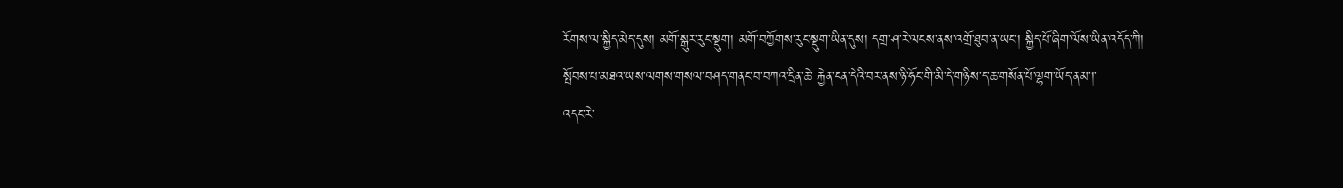རོགས་ལ་སྐྱིད་མེད་དུས། མགོ་སྒུར་རུང་སྡུག། མགོ་བཀྱོགས་རུང་སྡུག་ཡིན་དུས། དགྲ་ཤ་རེ་ལངས་ནས་འགྲོ་ཐུབ་ན་ཡང་། སྐྱིད་པོ་ཞིག་ལོས་ཡིན་འདོད་ཀི།
སྤོབས་པ་མཐའ་ཡས་ལགས་གསལ་བཤད་གནང་བ་བཀའ་དྲིན་ཆེ་ རྐྱེན་ངན་དེའི་བར་ནས་ཉི་ཧོང་གི་མི་དེ་གཉིས་ད་ཆ་གསོན་པོ་ལྷག་ཡོད་ནམ་།་
འདང་རེ་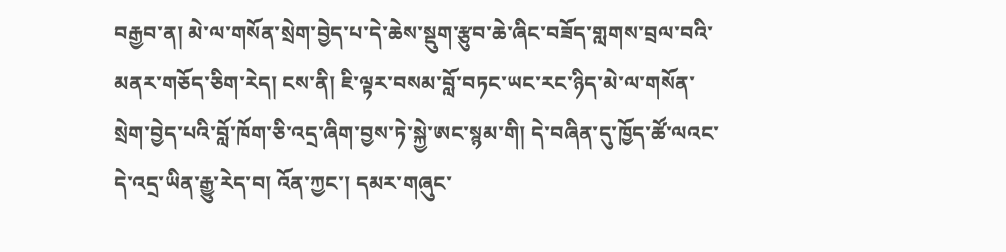བརྒྱབ་ན། མེ་ལ་གསོན་སྲེག་བྱེད་པ་དེ་ཆེས་སྡུག་རྩུབ་ཆེ་ཞིང་བཟོད་གླགས་བྲལ་བའི་མནར་གཅོད་ཅིག་རེད། ངས་ནི། ཇི་ལྟར་བསམ་བློ་བཏང་ཡང་རང་ཉིད་མེ་ལ་གསོན་སྲེག་བྱེད་པའི་བློ་ཁོག་ཅི་འདྲ་ཞིག་བྱས་ཏེ་སྐྱེ་ཨང་སྙམ་གི། དེ་བཞིན་དུ་ཁྱོད་ཚོ་ལའང་དེ་འདྲ་ཡིན་རྒྱུ་རེད་བ། འོན་ཀྱང་། དམར་གཞུང་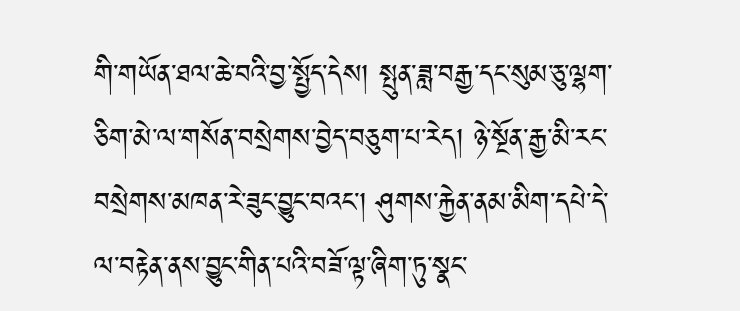གི་གཡོན་ཐལ་ཆེ་བའི་བྱ་སྤྱོད་དེས། སྤུན་ཟླ་བརྒྱ་དང་སུམ་ཅུ་ལྷག་ཅིག་མེ་ལ་གསོན་བསྲེགས་བྱེད་བཅུག་པ་རེད། ཉེ་སྔོན་རྒྱ་མི་རང་བསྲེགས་མཁན་རེ་ཟུང་བྱུང་བའང་། ཤུགས་རྐྱེན་ནམ་མིག་དཔེ་དེ་ལ་བརྟེན་ནས་བྱུང་གིན་པའི་བཟོ་ལྟ་ཞིག་ཏུ་སྣང་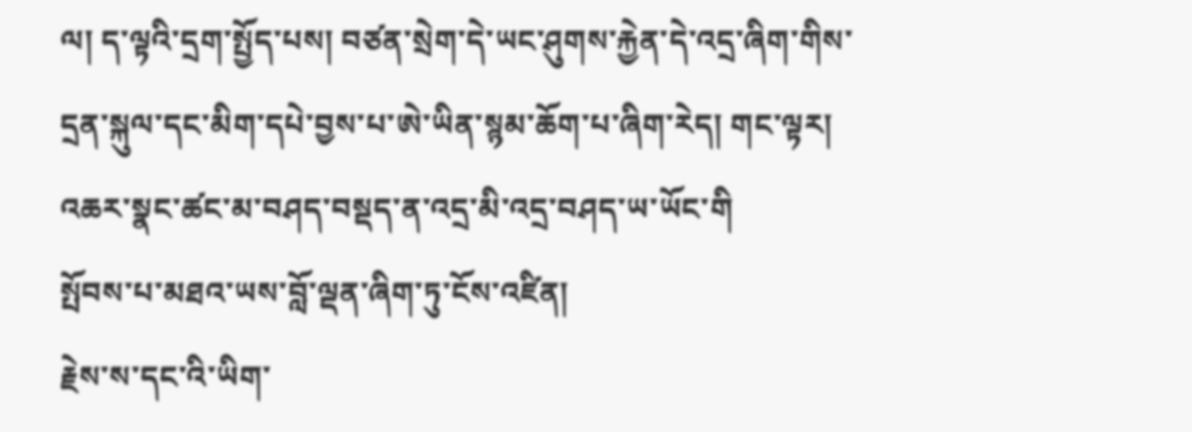ལ། ད་ལྟའི་དྲག་སྤྱོད་པས། བཙན་སྲེག་དེ་ཡང་ཤུགས་རྐྱེན་དེ་འདྲ་ཞིག་གིས་དྲན་སྐུལ་དང་མིག་དཔེ་བྱས་པ་ཨེ་ཡིན་སྙམ་ཆོག་པ་ཞིག་རེད། གང་ལྟར། འཆར་སྣང་ཚང་མ་བཤད་བསྡད་ན་འདྲ་མི་འདྲ་བཤད་ཡ་ཡོང་གི
སྤོབས་པ་མཐའ་ཡས་བློ་ལྡན་ཞིག་ཏུ་ངོས་འཛིན།
རྗེས་ས་དང་འི་ཡིག་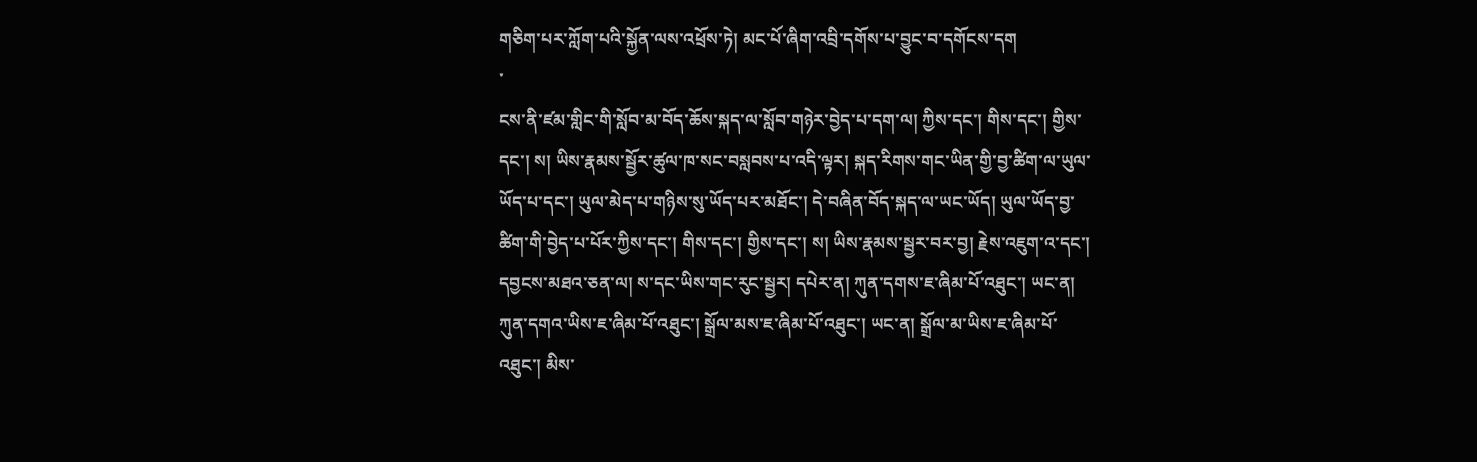གཅིག་པར་ཀློག་པའི་སྐྱོན་ལས་འཕྲོས་ཏེ། མང་པོ་ཞིག་འབྲི་དགོས་པ་བྱུང་བ་དགོངས་དག
་
ངས་ནི་ཛམ་གླིང་གི་སློབ་མ་བོད་ཆོས་སྐད་ལ་སློབ་གཉེར་བྱེད་པ་དག་ལ། ཀྱིས་དང་། གིས་དང་། གྱིས་དང་། ས། ཡིས་རྣམས་སྦྱོར་ཚུལ་ཁ་སང་བསླབས་པ་འདི་ལྟར། སྐད་རིགས་གང་ཡིན་གྱི་བྱ་ཚིག་ལ་ཡུལ་ཡོད་པ་དང་། ཡུལ་མེད་པ་གཉིས་སུ་ཡོད་པར་མཐོང་། དེ་བཞིན་བོད་སྐད་ལ་ཡང་ཡོད། ཡུལ་ཡོད་བྱ་ཚིག་གི་བྱེད་པ་པོར་ཀྱིས་དང་། གིས་དང་། གྱིས་དང་། ས། ཡིས་རྣམས་སྦྱར་བར་བྱ། རྗེས་འཇུག་འ་དང་། དབྱངས་མཐའ་ཅན་ལ། ས་དང་ཡིས་གང་རུང་སྦྱར། དཔེར་ན། ཀུན་དགས་ཇ་ཞིམ་པོ་འཐུང་། ཡང་ན། ཀུན་དགའ་ཡིས་ཇ་ཞིམ་པོ་འཐུང་། སྒྲོལ་མས་ཇ་ཞིམ་པོ་འཐུང་། ཡང་ན། སྒྲོལ་མ་ཡིས་ཇ་ཞིམ་པོ་འཐུང་། མིས་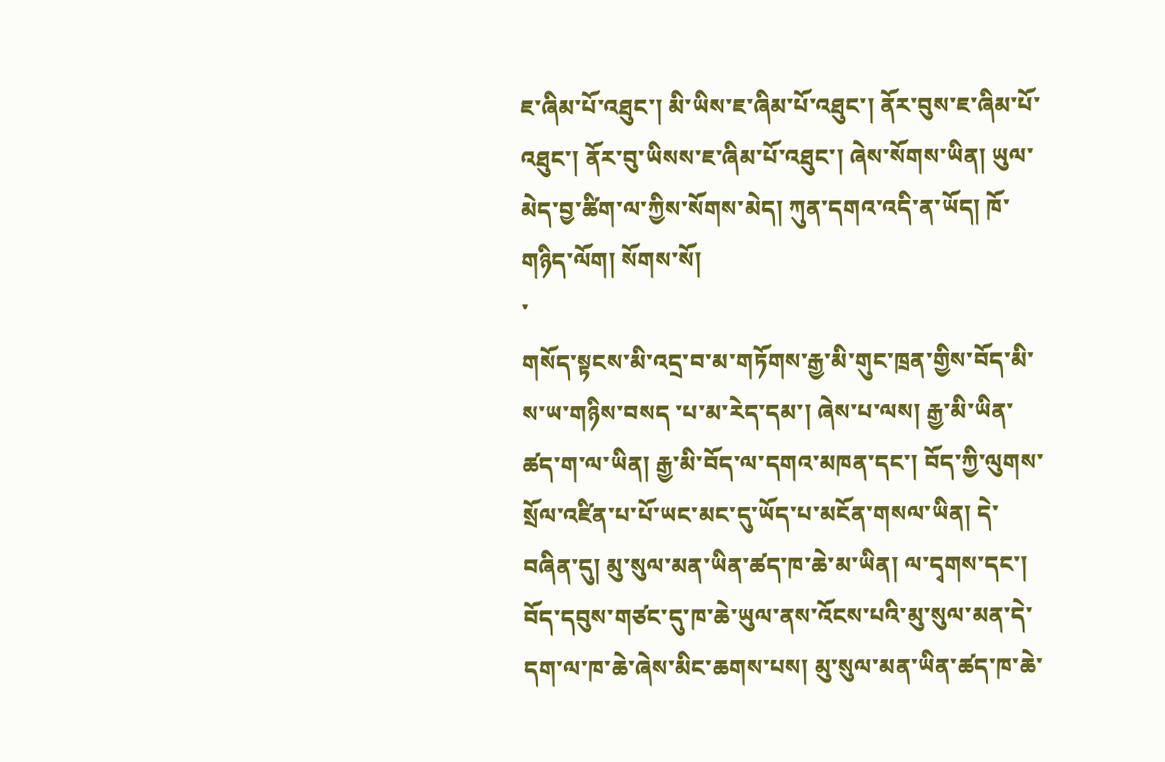ཇ་ཞིམ་པོ་འཐུང་། མི་ཡིས་ཇ་ཞིམ་པོ་འཐུང་། ནོར་བུས་ཇ་ཞིམ་པོ་འཐུང་། ནོར་བུ་ཡིསས་ཇ་ཞིམ་པོ་འཐུང་། ཞེས་སོགས་ཡིན། ཡུལ་མེད་བྱ་ཚིག་ལ་ཀྱིས་སོགས་མེད། ཀུན་དགའ་འདི་ན་ཡོད། ཁོ་གཉིད་ལོག། སོགས་སོ།
་
གསོད་སྟངས་མི་འདྲ་བ་མ་གཏོགས་རྒྱ་མི་གུང་ཁྲན་གྱིས་བོད་མི་ས་ཡ་གཉིས་བསད ་པ་མ་རེད་དམ་། ཞེས་པ་ལས། རྒྱ་མི་ཡིན་ཚད་ག་ལ་ཡིན། རྒྱ་མི་བོད་ལ་དགའ་མཁན་དང་། བོད་ཀྱི་ལུགས་སྲོལ་འཛིན་པ་པོ་ཡང་མང་དུ་ཡོད་པ་མངོན་གསལ་ཡིན། དེ་བཞིན་དུ། མུ་སུལ་མན་ཡིན་ཚད་ཁ་ཆེ་མ་ཡིན། ལ་དྭགས་དང་། བོད་དབུས་གཙང་དུ་ཁ་ཆེ་ཡུལ་ནས་འོངས་པའི་མུ་སུལ་མན་དེ་དག་ལ་ཁ་ཆེ་ཞེས་མིང་ཆགས་པས། མུ་སུལ་མན་ཡིན་ཚད་ཁ་ཆེ་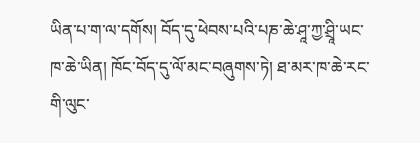ཡིན་པ་ག་ལ་དགོས། བོད་དུ་ཕེབས་པའི་པཎ་ཆེ་ཤཱ་ཀྱ་ཤྲཱི་ཡང་ཁ་ཆེ་ཡིན། ཁོང་བོད་དུ་ལོ་མང་བཞུགས་ཏེ། ཐ་མར་ཁ་ཆེ་རང་གི་ལུང་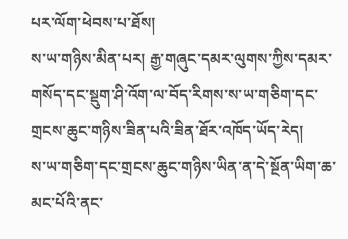པར་ལོག་ཕེབས་པ་ཐོས།
ས་ཡ་གཉིས་མིན་པར། རྒྱ་གཞུང་དམར་ལུགས་ཀྱིས་དམར་གསོད་དང་སྡུག་ཤི་འོག་ལ་བོད་རིགས་ས་ཡ་གཅིག་དང་གྲངས་ཆུང་གཉིས་ཟིན་པའི་ཟིན་ཐོར་འཁོད་ཡོད་རེད།
ས་ཡ་གཅིག་དང་གྲངས་ཆུང་གཉིས་ཡིན་ན་དེ་སྔོན་ཡིག་ཆ་མང་པོའི་ནང་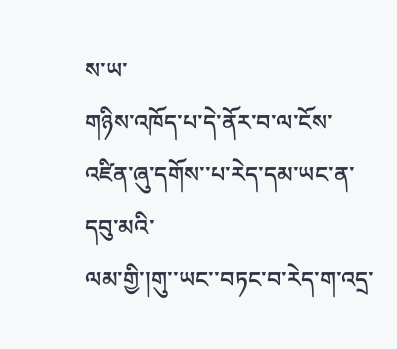ས་ཡ་
གཉིས་འཁོད་པ་དེ་ནོར་བ་ལ་ངོས་འཛིན་ཞུ་དགོས་་པ་རེད་དམ་ཡང་ན་དབུ་མའི་
ལམ་གྱི་།གུ་་ཡང་་བཏང་བ་རེད་ག་འདྲ་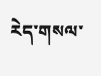རེད་གསལ་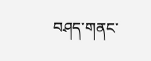བཤད་གནང་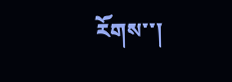རོགས་་།